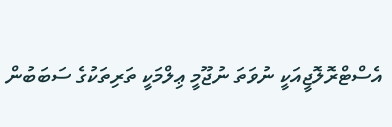އެސްޓްރޮލޮޖީއަކީ ނުވަތަ ނުޖޫމީ ޢިލްމަކީ ތަރިތަކުގެ ސަބަބުން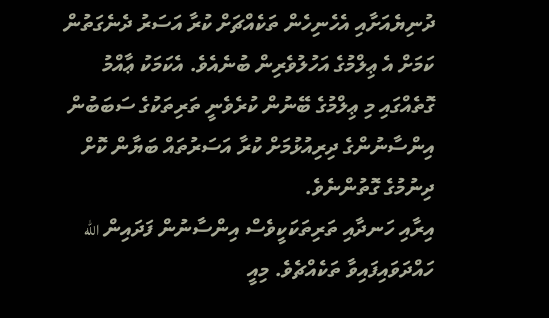ދުނިޔެއަށާއި އެހެނިހެން ތަކެއްޗަށް ކުރާ އަސަރު ދެނެގަތުން ކަމަށް އެ ޢިލްމުގެ އަހުލުވެރިން ބުނެއެވެ. އެކަމަކު ޢާއްމު ގޮތެއްގައި މި ޢިލްމުގެ ބޭނުން ކުރެވެނީ ތަރިތަކުގެ ސަބަބުން އިންސާނުންގެ ދިރިއުޅުމަށް ކުރާ އަސަރުތައް ބަޔާން ކޮށް ދިނުމުގެ ގޮތުންނެވެ.
އިރާއި ހަނދާއި ތަރިތަކަކީވެސް އިންސާނުން ފަދައިން الله ހައްދަވައިފައިވާ ތަކެއްޗެވެ. މިއީ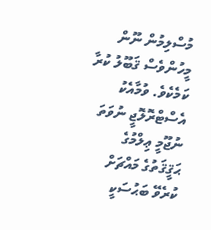މުސްލިމުން ނޫން މީހުންވެސް ޤަބޫލު ކުރާ ކަމެކެވެ. ވުމާއެކު އެސްޓްރޮލޮޖީ ނުވަތަ ނުޖޫމީ ޢިލްމުގެ ޙަޤީޤަތުގެ މައްޗަށް ކުރެވޭ ބަޙުސަކީ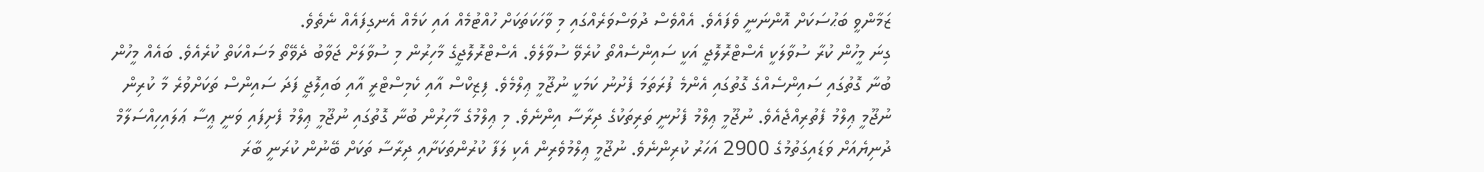ޒަމާންވީ ބަޙުސަކަށް އޮންނަނީ ވެފައެވެ. އެއްވެސް ދުވަސްވަރެއްގައި މި ވާހަކަތަކަށް ހުއްޓުމެއް އައި ކަމެއް އެނގިފައެއް ނެތެވެ.
ގިނަ މީހުން ކުރާ ސުވާލަކީ އެސްޓްރޮލޮޖީ އަކީ ސައިންސެއްތޯ ކުރެވޭ ސުވާލެވެ. އެސްޓްރޮލޮޖީގެ މާހިރުން މި ސުވާލަށް ޖަވާބު ދެވޭތޯ މަސައްކަތް ކުރެއެވެ. ބައެއް މީހުން ބުނާ ގޮތުގައި ސައިންސެއްގެ ގޮތުގައި އެންމެ ފުރަތަމަ ފެށުނު ކަމަކީ ނުޖޫމީ ޢިލްމެވެ. ފިޒިކްސް އާއި ކެމިސްޓްރީ އާއި ބައިލޮޖީ ފަދަ ސައިންސް ތަކަށްވުރެ މާ ކުރިން ނުޖޫމީ ޢިލްމު ފެތުރިއްޖެއެވެ. ނުޖޫމީ ޢިލްމު ފެށުނީ ތަރިތަކުގެ ދިރާސާ އިންނެވެ. މި ޢިލްމުގެ މާހިރުން ބުނާ ގޮތުގައި ނުޖޫމީ ޢިލްމު ފެށިފައި ވަނީ ޢީސާ ޢަލައިހިއްސަލާމް ދުނިޔެއަށް ވަޑައިގަތުމުގެ 2900 އަހަރު ކުރިންނެވެ. ނުޖޫމީ ޢިލްމުވެރިން އެކި ލަފާ ކުރުންތަކަށާއި ދިރާސާ ތަކަށް ބޭނުން ކުރަނީ ބާރަ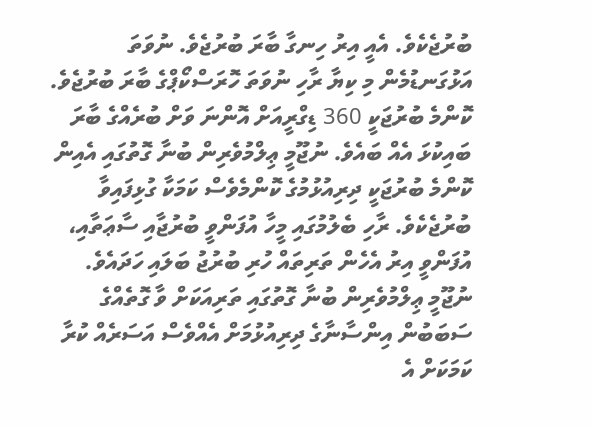ބުރުޖެކެވެ. އެއީ އިރު ހިނގާ ބާރަ ބުރުޖެވެ. ނުވަތަ އަޅުގަނޑުމެން މި ކިޔާ ރާހި ނުވަތަ ހޮރަސްކޯޕްގެ ބާރަ ބުރުޖެވެ. ކޮންމެ ބުރުޖަކީ 360 ޑިގްރީއަށް އޮންނަ ވަށް ބުރެއްގެ ބާރަ ބައިކުޅަ އެއް ބައެވެ. ނުޖޫމީ ޢިލްމުވެރިން ބުނާ ގޮތުގައި އެއިން ކޮންމެ ބުރުޖަކީ ދިރިއުޅުމުގެ ކޮންމެވެސް ކަމަކާ ގުޅިފައިވާ ބުރުޖެކެވެ. ރާހި ބެލުމުގައި މީހާ އުފަންވީ ބުރުޖާއި ސާޢަތާއި، އުފަންވީ އިރު އެހެން ތަރިތައް ހުރި ބުރުޖު ބަލައި ހަދައެވެ.
ނުޖޫމީ ޢިލްމުވެރިން ބުނާ ގޮތުގައި ތަރިއަކަށް ވާ ގޮތެއްގެ ސަބަބުން އިންސާނާގެ ދިރިއުޅުމަށް އެއްވެސް އަސަރެއް ކުރާ ކަމަކަށް އެ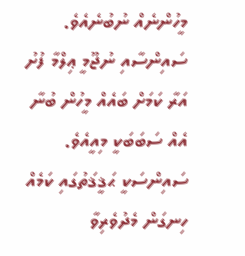މީހުންނެއް ނުބުނެއެވެ. ސައިންސާއި ނުޖޫމީ ޢިލްމާ ފުށު އަރާ ކަމަށް ބައެއް މީހުން ބުނާ އެއް ސަބަބަކީ މިއީއެވެ. ސައިންސަކީ ޙަޤީޤަތުގައި ކަމެއް ހިނގަން މެދުވެރިވާ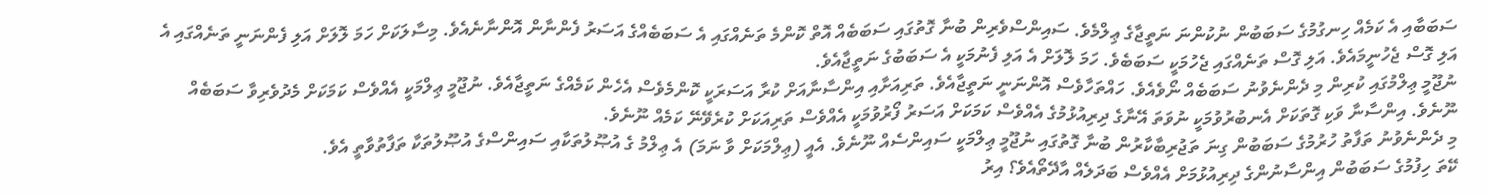ސަބަބާއި އެ ކަމެއް ހިނގުމުގެ ސަބަބުން ނުކުންނަ ނަތީޖާގެ ޢިލްމެވެ. ސައިންސްވެރިން ބުނާ ގޮތުގައި ސަބަބެއް އޮތް ކޮންމެ ތަނެއްގައި އެ ސަބަބެއްގެ އަސަރު ފެންނާން އޮންނާނެއެވެ. މިސާލަކަށް ހަމަ ލޮލަށް އަލި ފެންނަނީ ތަނެއްގައި އެ އަލި ގޮސް ޖެހުނީމައެވެ. އަލި ގޮސް ތަނެއްގައި ޖެހުމަކީ ސަބަބެވެ. ހަމަ ލޮލަށް އެ އަލި ފެނުމަކީ އެ ސަބަބުގެ ނަތީޖާއެވެ.
ނުޖޫމީ ޢިލްމުގައި ކުރިން މި ދެންނެވުނު ސަބަބެއް ނޯވެއެވެ. ހައްތަހާވެސް އޮންނަނީ ނަތީޖާއެވެ. ތަރިއަށާއި އިންސާނާއަށް ކުރާ އަސަރަކީ ކޮންމެވެސް އެހެން ކަމެއްގެ ނަތީޖާއެވެ. ނުޖޫމީ ޢިލްމަކީ އެއްވެސް ކަމަކަށް މެދުވެރިވާ ސަބަބެއް ނޫނެވެ. އިންސާނާ ވަކި ގޮތަކަށް އެނބުރުވުމަކީ ނުވަތަ އޭނާގެ ދިރިއުޅުމުގެ އެއްވެސް ކަމަކަށް އަސަރު ފޯރުވުމަކީ އެއްވެސް ތަރިއަކަށް ކުރެވޭނޭ ކަމެއް ނޫނެވެ.
މި ދެންނެވުނު ތަފާތު ހުރުމުގެ ސަބަބުން ގިނަ ތަޖުރިބާކާރުން ބުނާ ގޮތުގައި ނުޖޫމީ ޢިލްމަކީ ސައިންސެއް ނޫނެވެ. އެއީ (ޢިލްމަކަށް ވާ ނަމަ) އެ ޢިލްމު ގެ އުޞޫލުތަކާއި ސައިންސްގެ އުޞޫލުތަކާ ތަފާތުވާތީ އެވެ.
ކޭތަ ހިފުމުގެ ސަބަބުން އިންސާނުންގެ ދިރިއުޅުމަށް އެއްވެސް ބަދަލެއް އާދޭތޯއެވެ؟ އިރު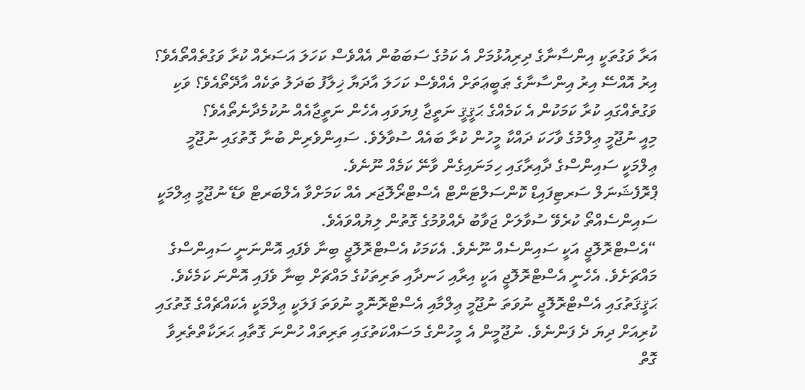އަރާ ވަގުތަކީ އިންސާނާގެ ދިރިއުޅުމަށް އެ ކަމުގެ ސަބަބުން އެއްވެސް ކަހަލަ އަސަރެއް ކުރާ ވަގުތެއްތޯއެވެ؟ އިރު އޮއްސޭ އިރު އިންސާނާގެ ޠަބީޢަތަށް އެއްވެސް ކަހަލަ އާދަޔާ ޚިލާފު ބަދަލު ތަކެއް އާދޭތޯއެވެ؟ ވަކި ވަގުތެއްގައި ކުރާ ކަމަކުން އެ ކަމެއްގެ ޙަޤީޤީ ނަތީޖާ ފިޔަވައި އެހެން ނަތީޖާއެއް ނުކުމެދާނެތޯއެވެ؟
މިއީ ނުޖޫމީ ޢިލްމުގެ ވާހަކަ ދައްކާ މީހުން ކުރާ ބައެއް ސުވާލެވެ. ސައިންވެރިން ބުނާ ގޮތުގައި ނުޖޫމީ ޢިލްމަކީ ސައިންސްގެ ދާއިރާގައި ހިމަނައިގެން ވާނޭ ކަމެއް ނޫނެވެ.
ޕްރޮފެޝަނަލް ސަރޓިފައިޑް ކޮންސަލްޓަންޓް އެސްޓްރޯލޮޖަރ އެއް ކަމަށްވާ އެލްބަރޓް ވަޑޭ ނުޖޫމީ ޢިލްމަކީ ސައިންސެއްތޯ ކުރެވޭ ސުވާލަށް ޖަވާބު ދެއްވުމުގެ ގޮތުން ލިޔުއްވައެވެ.
“އެސްޓްރޮލޮޖީ އަކީ ސައިންސެއް ނޫނެވެ. އެކަމަކު އެސްޓްރޮލޮޖީ ބިނާ ވެފައި އޮންނަނީ ސައިންސްގެ މައްޗަށެވެ. އެހެނީ އެސްޓްރޮލޮޖީ އަކީ އިރާއި ހަނދާއި ތަރިތަކުގެ މައްޗަށް ބިނާ ވެފައި އޮންނަ ކަމެކެވެ. ޙަޤީޤަތުގައި އެސްޓްރޮލޮޖީ ނުވަތަ ނުޖޫމީ ޢިލްމާއި އެސްޓްރޮނޮމީ ނުވަތަ ފަލަކީ ޢިލްމަކީ އެކައްޗެއްގެ ގޮތުގައި ކުރިއަށް ދިޔަ ދެ ފަންނެވެ. ނުޖޫމީން އެ މީހުންގެ މަސައްކަތުގައި ތަރިތައް ހުންނަ ގޮތާއި ޙަރަކާތްތެރިވާ ގޮތް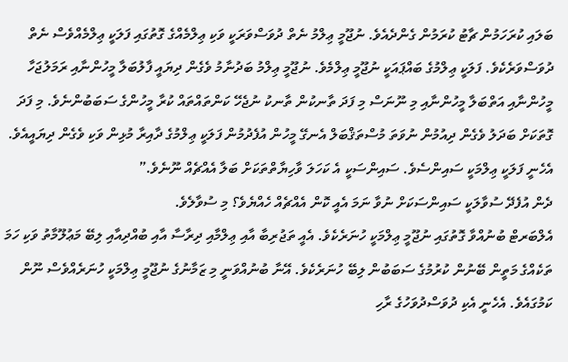ބަލައި ކުރަހަމުން ޗާޓު ކުރަމުން ގެންދެއެވެ. ނުޖޫމީ ޢިލްމު ނެތް ދުވަސްވަރަކީ ވަކި ޢިލްމެއްގެ ގޮތުގައި ފަލަކީ ޢިލްމެއްވެސް ނެތް ދުވަސްވަރެކެވެ. ފަލަކީ ޢިލްމުގެ ބައްޕައަކީ ނުޖޫމީ ޢިލްމެވެ. ނުޖޫމީ ޢިލްމު ބަދުނާމު ވެގެން ދިޔައީ ފާލުބަލާ މީހުންނާއި ރަމަލުޖަހާ މީހުންނާއި އަތްބަލާ މީހުންނާއި މި ނޫނަސް މި ފަދަ ތާނކުން ތާނކު ނުޖެހޭ ކަންތައްތައް ކުރާ މީހުންގެ ސަބަބުންނެވެ. މި ފަދަ ގޮތަކަށް ބަދަލު ވެގެން ދިއުމުން ނުވަތަ މުސްތަޤްބަލް އެނގޭ މީހުން އުފެދުމުން ފަލަކީ ޢިލްމުގެ ދާއިރާ މުޅިން ވަކި ވެގެން ދިޔައީއެވެ. އެހެނީ ފަލަކީ ޢިލްމަކީ ސައިންސެވެ. ސައިންސަކީ އެ ކަހަލަ ވާހިޔާތްތަކަށް ބަލާ އެއްޗެއް ނޫނެވެ.”
ދެން އުފެދޭ ސުވާލަކީ ސައިންސަކަށް ނުވާ ނަމަ އެއީ ކޮން އެއްޗެއް ހެއްޔެވެ؟ މި ސުވާލެވެ.
އެލްބަރޓް ބުނުއްވާ ގޮތުގައި ނުޖޫމީ ޢިލްމަކީ ހުނަރެކެވެ. އެއީ ތަޖުރިބާ އާއި ޢިލްމާއި ދިރާސާ އާއި ބުއްދިއާއި ލިބޭ މަޢުލޫމާތު ވަކި ހަމަ ތަކެއްގެ މަތީން ބޭނުން ކުރުމުގެ ސަބަބުން ލިބޭ ހުނަރެކެވެ. އޭނާ ބުނުއްވަނީ މި ޒަމާނުގެ ނުޖޫމީ ޢިލްމަކީ ހުނަރެއްވެސް ނޫން ކަމުގައެވެ. އެހެނީ އެކި ދުވަސްދުވަހުގެ ރާހި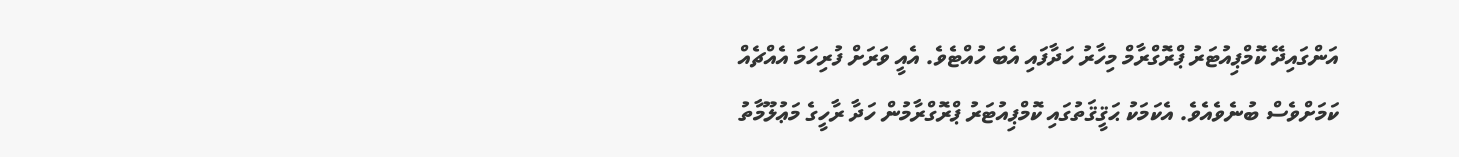އަންގައިދޭ ކޮމްޕިއުޓަރު ޕްރޮގްރާމް މިހާރު ހަދާފައި އެބަ ހުއްޓެވެ. އެއީ ވަރަށް ފުރިހަމަ އެއްޗެއް ކަމަށްވެސް ބުނެވެއެވެ. އެކަމަކު ޙަޤީޤަތުގައި ކޮމްޕިއުޓަރު ޕްރޮގްރާމުން ހަދާ ރާހީގެ މަޢުލޫމާތު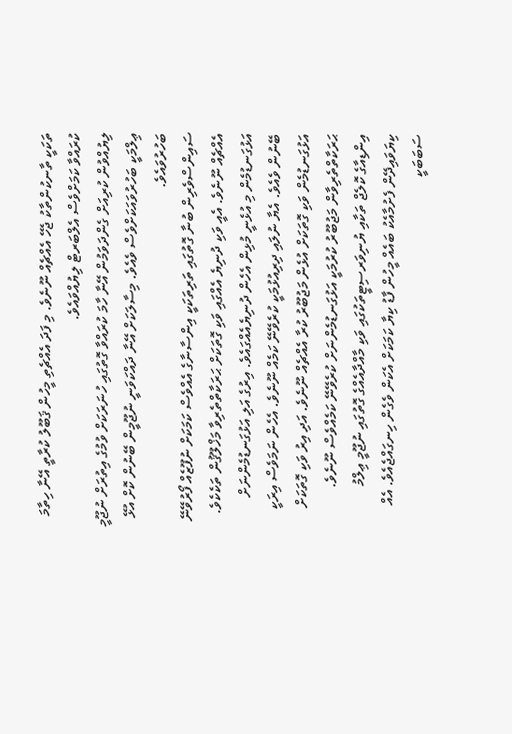ތަކަކީ ތާނކުންތާކު ޖެހޭ އެއްޗެއް ނޫނެވެ. މި ފަދަ އެއްޗެތި މީހުން ޤަބޫލު ކުރާތީ އޭނާ ހިތާމަ ކުރައްވާ ކަމަށްވެސް އެލްބަރޓް ލިޔުއްވައެވެ.
ލިޔުއްވުން ކުރިއަށް ގެންދަވަމުން އޭނާ ހާމަ ކުރައްވާ ގޮތުގައި ހުނަރަކަށް ވުމުގެ އިތުރަށް ނުޖޫމީ ޢިލްމަކީ ބަހުރުވައަކަށްވެސް ވެއެވެ. މިސާލަކަށް އޭނާ ދައްކަވަނީ ނުޖޫމީން ބޭނުން ކޮށް އުޅޭ ބަހުރުވައެވެ.
ސައިންސްވެރިން ބުނާ ގޮތުގައި ތަރިތަކަކީ އިންސާނާގެ އެއްވެސް ކަމަކަށް ނުފޫޒެއް ފޯރުވޭނޭ އެއްޗެއް ނޫނެވެ. އެއީ ވަކި ދުނިޔެ އެއްގައި ވަކި ގޮތަކަށް ޙަރަކާތްތެރިވާ މަޚްލޫޤުން ތަކެކެވެ. އަޅުގަނޑުމެން މި އުޅެނީ މުޅިން އެހެން ދުނިޔެއެއްގައެވެ. އިރުގެ އަލި އަޅުގަނޑުމެންނަށް ބޭނުން ވެއެވެ. އެޔާ ނުލައި ދިރިއުޅުމަކީ ކުރެވޭނޭ ކަމެއް ނޫނެވެ. އެހެން ނަމަވެސް އިރަކީ އަޅުގަނޑުމެން ވަކި ގޮތަކަށް އުޅެން މަޖުބޫރު ކުރާ އެއްޗެއް ނޫނެވެ. އަދި އިރު ވަކި ގޮތަކަށް ޙަރަކާތްތެރިވާން މަޖުބޫރު ކުރުމަކީ އަޅުގަނޑުމެންނަށް ކުރެވޭނޭ ކަމެއްވެސް ނޫނެވެ.
އިންޑިއާގެ ކޮލެޖް ތަކާއި ޔުނިވަރސިޓީތަކުގައި ވަކި މާއްދާއެއްގެ ގޮތުގައި ނުޖޫމީ ޢިލްމު ކިޔަވައިދޭން ފެށުމާއެކު ބައެއް މީހުން ފާޑު ކިޔާ ކަމަކަށް އެކަން ވެގެން ހިނގައްޖެއެވެ. އެއް ސަބަބަކީ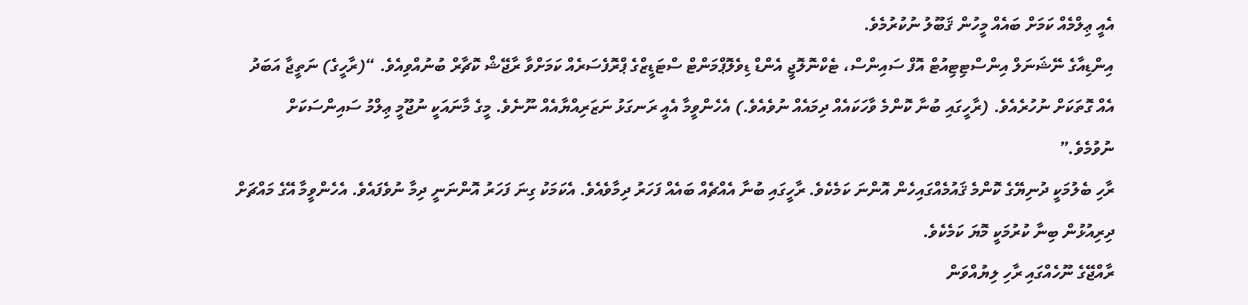އެއީ ޢިލްމެއް ކަމަށް ބައެއް މީހުން ޤަބޫލު ނުކުރުމެވެ.
އިންޑިއާގެ ނޭޝަނަލް އިންސްޓިޓިއުޓް އޮފް ސައިންސް، ޓެކްނޮލޮޖީ އެންޑް ޑިވެލޮޕްމަންޓް ސްޓަޑީޒްގެ ޕްރޮފެސަރެއް ކަމަށްވާ ރާޖޭޝް ކޮޗާރް ބުނުއްވިއެވެ. “(ރާހީގެ) ނަތީޖާ އަބަދު އެއް ގޮތަކަށް ނުހުރެއެވެ. (ރާހީގައި ބުނާ ކޮންމެ ވާހަކައެއް ދިމައެއް ނުވެއެވެ.) އެހެންވީމާ އެއީ ރަނގަޅު ނަޒަރިއްޔާއެއް ނޫނެވެ. މީގެ މާނައަކީ ނުޖޫމީ ޢިލްމު ސައިންސަކަށް ނުވުމެވެ.”
ރާހި ބެލުމަކީ ދުނިޔޭގެ ކޮންމެ ޤައުމެއްގައިހެން އޮންނަ ކަމެކެވެ. ރާހީގައި ބުނާ އެއްޗެއް ބައެއް ފަހަރު ދިމާވެއެވެ. އެކަމަކު ގިނަ ފަހަރު އޮންނަނީ ދިމާ ނުވެފައެވެ. އެހެންވީމާ އޭގެ މައްޗަށް ދިރިއުޅުން ބިނާ ކުރުމަކީ މޮޔަ ކަމެކެވެ.
ރާއްޖޭގެ ނޫހެއްގައި ރާހި ލިޔުއްވަން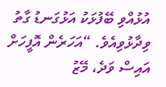އުޅުއްވި ބޭފުޅަކު އަޅުގަނޑު ގާތު ވިދާޅުވިއެވެ. “އަހަރެން އޮފީހަށް އައިސް ވަދެ، މޭޒު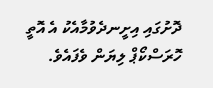ދޮށުގައި އިށީނދެވުމާއެކު އެ އޮތީ ހޮރަސްކޯޕް ލިޔަން ވެފައެވެ.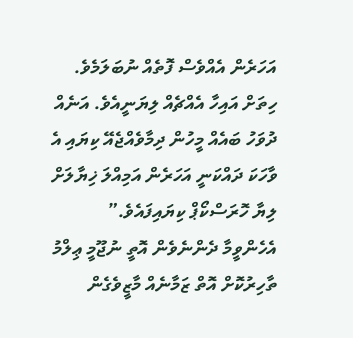އަހަރެން އެއްވެސް ފޮތެއް ނުބަލަމެވެ. ހިތަށް އައިހާ އެއްޗެއް ލިޔަނީއެވެ. އަނެއް ދުވަހު ބައެއް މީހުން ދިމާވެއްޖެއޭ ކިޔައި އެ ވާހަކަ ދައްކަނީ އަހަރެން އަމިއްލަ ޚިޔާލަށް ލިޔާ ހޮރަސްކޯޕް ކިޔައިފައެވެ.”
އެހެންވީމާ ދެންނެވެން އޮތީ ނުޖޫމީ ޢިލްމު ތާހިރުކޮށް އޮތް ޒަމާނެއް މާޒީވެގެން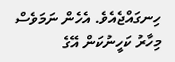ހިނގައްޖެއެވެ. އެހެން ނަމަވެސް މިހާރު ކަހީނުކަން އޭގެ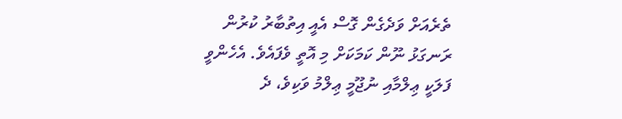ތެރެއަށް ވަދެގެން ގޮސް އެއީ އިތުބާރު ކުރުން ރަނގަޅު ނޫން ކަމަކަށް މި އޮތީ ވެފައެވެ. އެހެންވީ ފަލަކީ ޢިލްމާއި ނުޖޫމީ ޢިލްމު ވަކިވެ، ދެ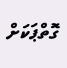ގޮތްޕަކަށް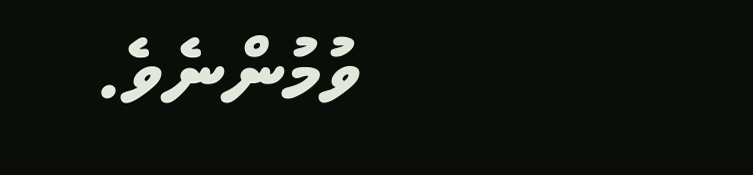ވުމުންނެވެ.